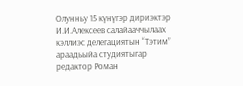Олунньу 15 күнүгэр дириэктэр И.И.Алексеев салайааччылаах кэллиэс делегациятын “Тэтим” араадьыйа студиятыгар редактор Роман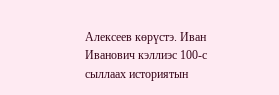Алексеев көрүстэ. Иван Иванович кэллиэс 100-с сыллаах историятын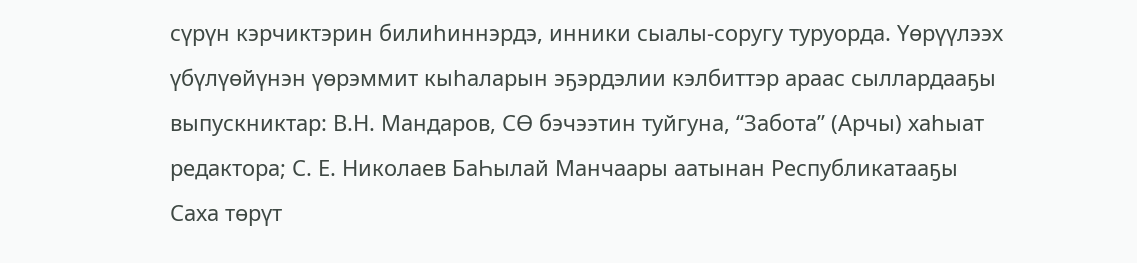сүрүн кэрчиктэрин билиһиннэрдэ, инники сыалы-соругу туруорда. Үөрүүлээх үбүлүөйүнэн үөрэммит кыһаларын эҕэрдэлии кэлбиттэр араас сыллардааҕы выпускниктар: В.Н. Мандаров, СӨ бэчээтин туйгуна, “Забота” (Арчы) хаһыат редактора; С. Е. Николаев БаҺылай Манчаары аатынан Республикатааҕы Саха төрүт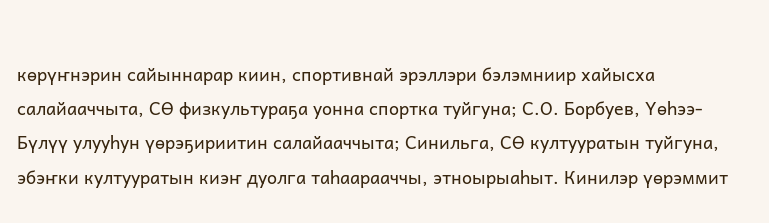көрүҥнэрин сайыннарар киин, спортивнай эрэллэри бэлэмниир хайысха салайааччыта, СӨ физкультураҕа уонна спортка туйгуна; С.О. Борбуев, Үөһээ-Бүлүү улууһун үөрэҕириитин салайааччыта; Синильга, СӨ култууратын туйгуна, эбэҥки култууратын киэҥ дуолга таһаарааччы, этноырыаһыт. Кинилэр үөрэммит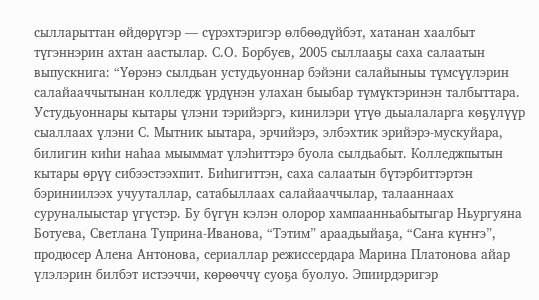сылларыттан өйдөрүгэр — сүрэхтэригэр өлбөөдүйбэт, хатанан хаалбыт түгэннэрин ахтан аастылар. С.О. Борбуев, 2005 сыллааҕы саха салаатын выпускнига: “Үөрэнэ сылдьан устудьуоннар бэйэни салайыныы түмсүүлэрин салайааччытынан колледж үрдүнэн улахан быыбар түмүктэринэн талбыттара. Устудьуоннары кытары үлэни тэрийэргэ, кинилэри үтүө дьыалаларга көҕүлүүр сыаллаах үлэни С. Мытник ыытара, эрчийэрэ, элбэхтик эрийэрэ-мускуйара, билигин киһи наһаа мыыммат үлэһиттэрэ буола сылдьабыт. Колледжпытын кытары өрүү сибээстээхпит. Биһигиттэн, саха салаатын бүтэрбиттэртэн бэриниилээх учууталлар, сатабыллаах салайааччылар, талааннаах суруналыыстар үгүстэр. Бу бүгүн кэлэн олорор хампаанньабытыгар Ньургуяна Ботуева, Светлана Туприна-Иванова, “Тэтим” араадьыйаҕа, “Саҥа күҥҥэ”, продюсер Алена Антонова, сериаллар режиссердара Марина Платонова айар үлэлэрин билбэт истээччи, көрөөччү суоҕа буолуо. Эпиирдэригэр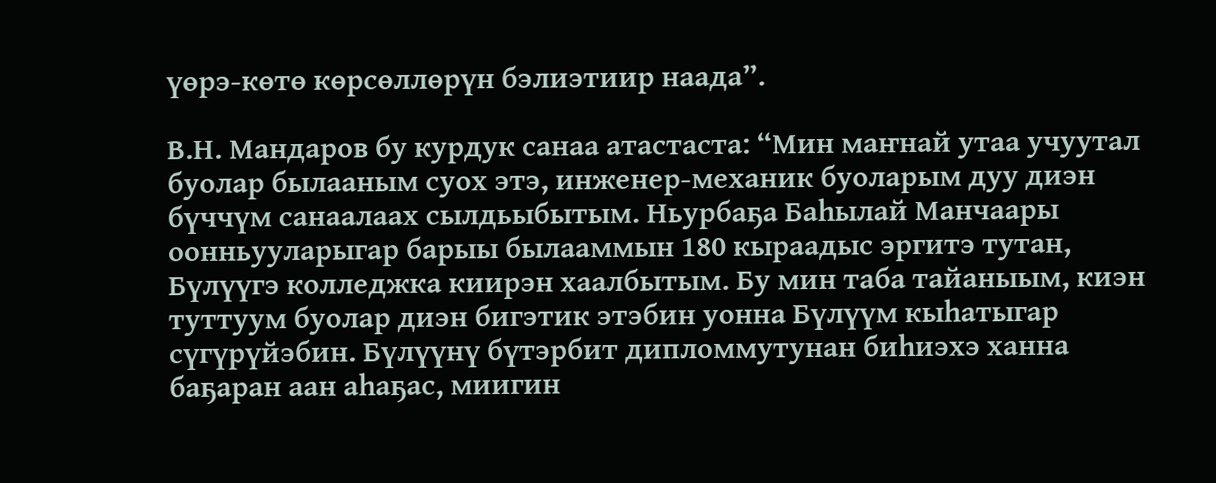үөрэ-көтө көрсөллөрүн бэлиэтиир наада”.

В.Н. Мандаров бу курдук санаа атастаста: “Мин маҥнай утаа учуутал буолар былааным суох этэ, инженер-механик буоларым дуу диэн бүччүм санаалаах сылдьыбытым. Ньурбаҕа Баһылай Манчаары оонньууларыгар барыы былааммын 180 кыраадыс эргитэ тутан, Бүлүүгэ колледжка киирэн хаалбытым. Бу мин таба тайаныым, киэн туттуум буолар диэн бигэтик этэбин уонна Бүлүүм кыһатыгар сүгүрүйэбин. Бүлүүнү бүтэрбит дипломмутунан биһиэхэ ханна баҕаран аан аһаҕас, миигин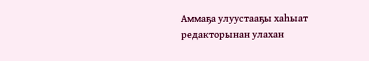Аммаҕа улуустааҕы хаһыат редакторынан улахан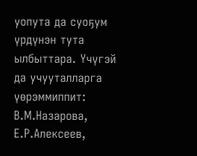уопута да суоҕум үрдүнэн тута ылбыттара. Үчүгэй да учууталларга үөрэммиппит: В.М.Назарова, Е.Р.Алексеев,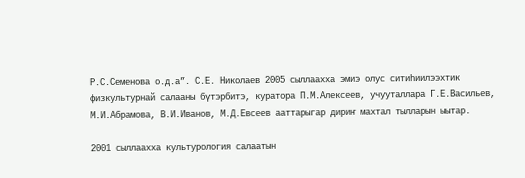Р.С.Семенова о.д.а”. С.Е. Николаев 2005 сыллаахха эмиэ олус ситиһиилээхтик физкультурнай салааны бүтэрбитэ, куратора П.М.Алексеев, учууталлара Г.Е.Васильев, М.И.Абрамова, В.И.Иванов, М.Д.Евсеев ааттарыгар дириҥ махтал тылларын ыытар.

2001 сыллаахха культурология салаатын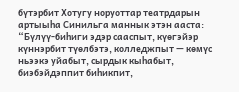бүтэрбит Хотугу норуоттар театрдарын артыыһа Синильга маннык этэн ааста: “Бүлүү-биһиги эдэр сааспыт, күөгэйэр күннэрбит түөлбэтэ, колледжпыт — көмүс ньээкэ уйабыт, сырдык кыһабыт, биэбэйдэппит биһикпит,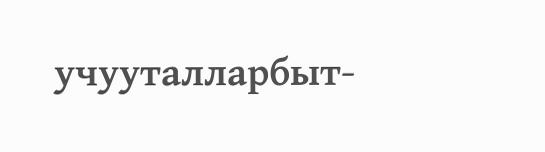учууталларбыт-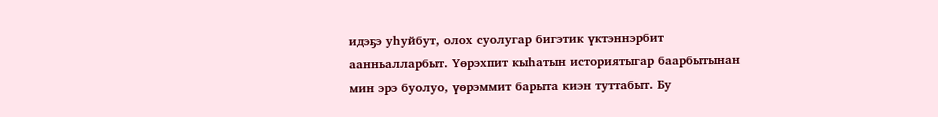идэҕэ уһуйбут, олох суолугар бигэтик үктэннэрбит аанньалларбыт. Үөрэхпит кыһатын историятыгар баарбытынан мин эрэ буолуо, үөрэммит барыта киэн туттабыт. Бу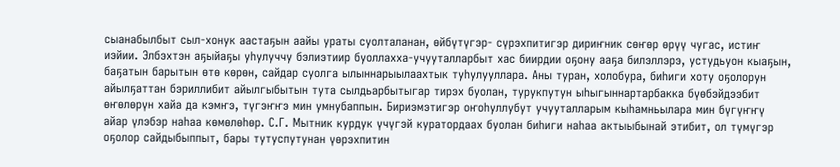сыанабылбыт сыл-хонук аастаҕын аайы ураты суолталанан, өйбүтүгэр- сүрэхпитигэр дириҥник сөҥөр өрүү чугас, истиҥ иэйии. Элбэхтэн аҕыйаҕы уһулуччу бэлиэтиир буоллахха-учууталларбыт хас биирдии оҕону ааҕа билэллэрэ, устудьуон кыаҕын, баҕатын барытын өтө көрөн, сайдар суолга ылыннарыылаахтык туһулууллара. Аны туран, холобура, биһиги хоту оҕолорун айылҕаттан бэриллибит айылгыбытын тута сылдьарбытыгар тирэх буолан, турукпутун ыһыгыннартарбакка бүөбэйдээбит өҥөлөрүн хайа да кэмҥэ, түгэҥҥэ мин умнубаппын. Бириэмэтигэр оҥоһуллубут учууталларым кыһамньылара мин бүгүҥҥү айар үлэбэр наһаа көмөлөһөр. С.Г. Мытник курдук үчүгэй куратордаах буолан биһиги наһаа актыыбынай этибит, ол түмүгэр оҕолор сайдыбыппыт, бары тутуспутунан үөрэхпитин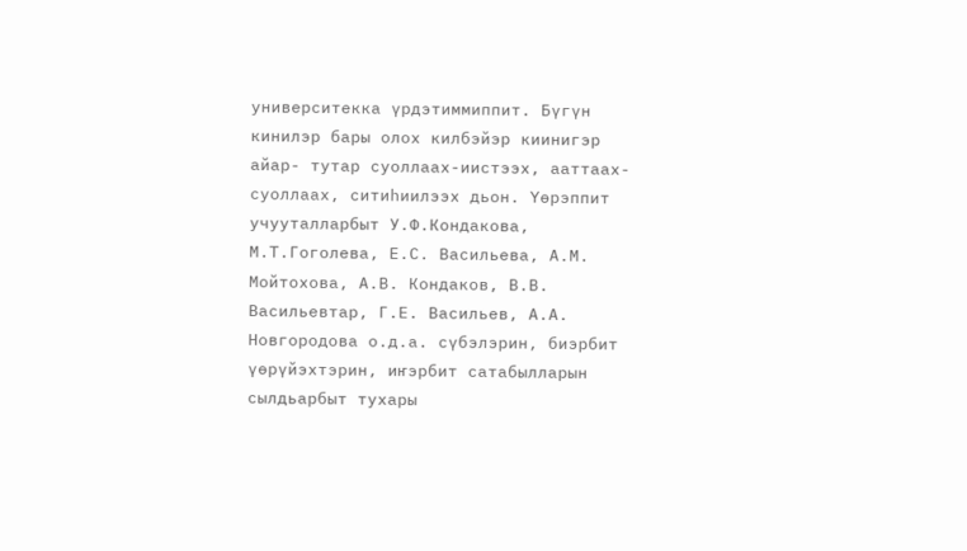университекка үрдэтиммиппит. Бүгүн кинилэр бары олох килбэйэр киинигэр айар- тутар суоллаах-иистээх, ааттаах- суоллаах, ситиһиилээх дьон. Үөрэппит учууталларбыт У.Ф.Кондакова, М.Т.Гоголева, Е.С. Васильева, А.М. Мойтохова, А.В. Кондаков, В.В. Васильевтар, Г.Е. Васильев, А.А. Новгородова о.д.а. сүбэлэрин, биэрбит үөрүйэхтэрин, иҥэрбит сатабылларын сылдьарбыт тухары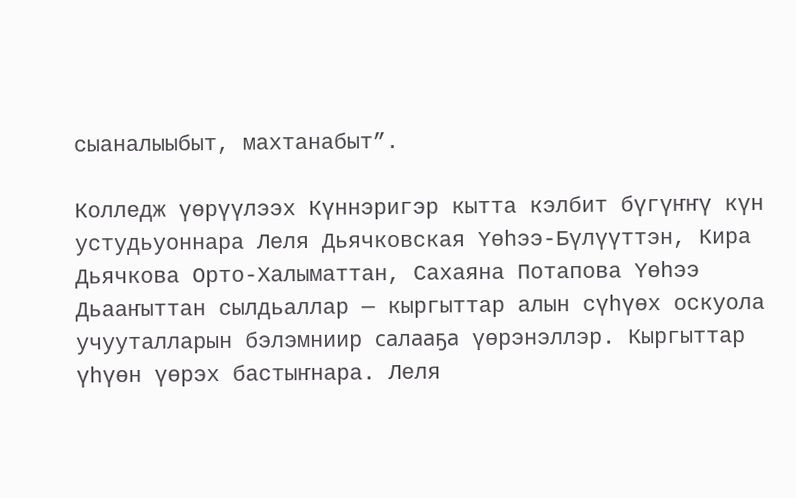сыаналыыбыт, махтанабыт”.

Колледж үөрүүлээх Күннэригэр кытта кэлбит бүгүҥҥү күн устудьуоннара Леля Дьячковская Үөһээ-Бүлүүттэн, Кира Дьячкова Орто-Халыматтан, Сахаяна Потапова Үөһээ Дьааҥыттан сылдьаллар — кыргыттар алын сүһүөх оскуола учууталларын бэлэмниир салааҕа үөрэнэллэр. Кыргыттар үһүөн үөрэх бастыҥнара. Леля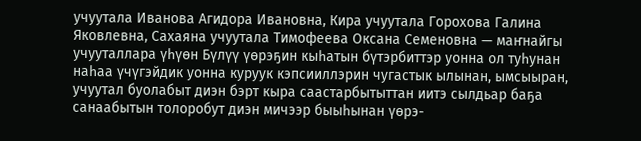учуутала Иванова Агидора Ивановна, Кира учуутала Горохова Галина Яковлевна, Сахаяна учуутала Тимофеева Оксана Семеновна — маҥнайгы учууталлара үһүөн Бүлүү үөрэҕин кыһатын бүтэрбиттэр уонна ол туһунан наһаа үчүгэйдик уонна куруук кэпсииллэрин чугастык ылынан, ымсыыран, учуутал буолабыт диэн бэрт кыра саастарбытыттан иитэ сылдьар баҕа санаабытын толоробут диэн мичээр быыһынан үөрэ-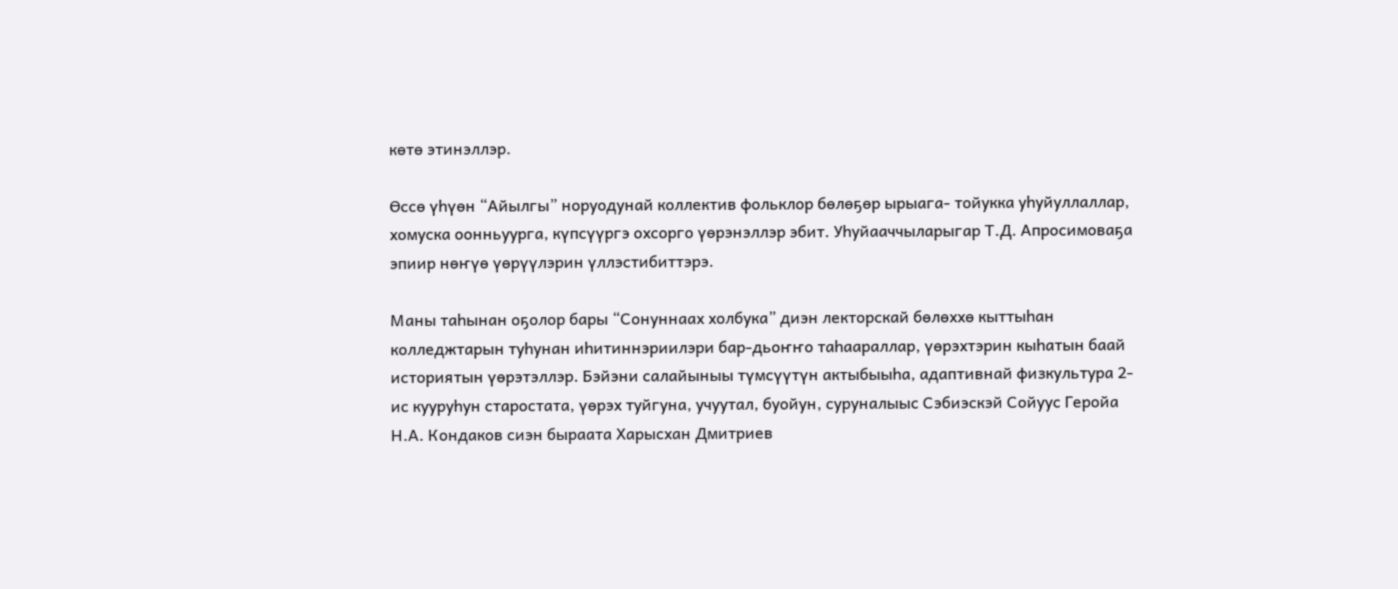көтө этинэллэр.

Өссө үһүөн “Айылгы” норуодунай коллектив фольклор бөлөҕөр ырыага- тойукка уһуйуллаллар, хомуска оонньуурга, күпсүүргэ охсорго үөрэнэллэр эбит. Уһуйааччыларыгар Т.Д. Апросимоваҕа эпиир нөҥүө үөрүүлэрин үллэстибиттэрэ.

Маны таһынан оҕолор бары “Сонуннаах холбука” диэн лекторскай бөлөххө кыттыһан колледжтарын туһунан иһитиннэриилэри бар-дьоҥҥо таһаараллар, үөрэхтэрин кыһатын баай историятын үөрэтэллэр. Бэйэни салайыныы түмсүүтүн актыбыыһа, адаптивнай физкультура 2-ис кууруһун старостата, үөрэх туйгуна, учуутал, буойун, суруналыыс Сэбиэскэй Сойуус Геройа Н.А. Кондаков сиэн быраата Харысхан Дмитриев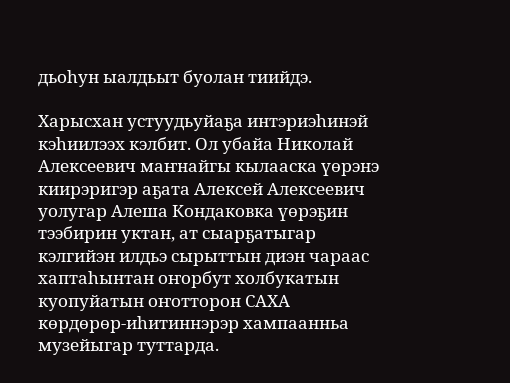дьоһун ыалдьыт буолан тиийдэ.

Харысхан устуудьуйаҕа интэриэһинэй кэһиилээх кэлбит. Ол убайа Николай Алексеевич маҥнайгы кылааска үөрэнэ киирэригэр аҕата Алексей Алексеевич уолугар Алеша Кондаковка үөрэҕин тээбирин уктан, ат сыарҕатыгар кэлгийэн илдьэ сырыттын диэн чараас хаптаһынтан оҥорбут холбукатын куопуйатын оҥотторон САХА көрдөрөр-иһитиннэрэр хампаанньа музейыгар туттарда.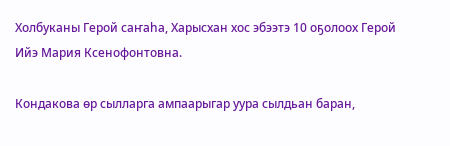Холбуканы Герой саҥаһа, Харысхан хос эбээтэ 10 оҕолоох Герой Ийэ Мария Ксенофонтовна.

Кондакова өр сылларга ампаарыгар уура сылдьан баран,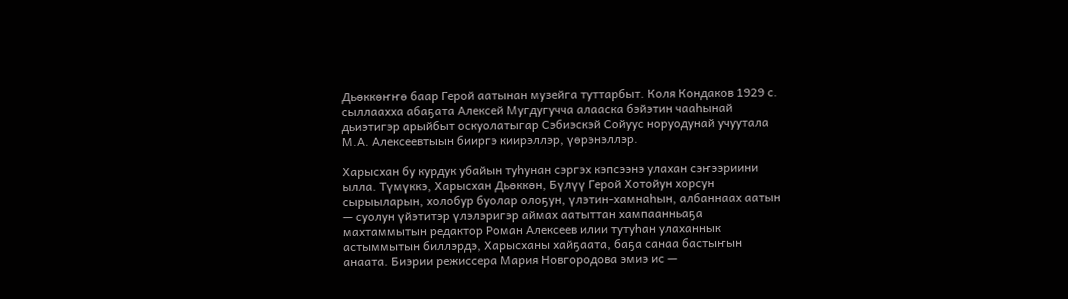Дьөккөҥҥө баар Герой аатынан музейга туттарбыт. Коля Кондаков 1929 с. сыллаахха абаҕата Алексей Мугдугучча алааска бэйэтин чааһынай дьиэтигэр арыйбыт оскуолатыгар Сэбиэскэй Сойуус норуодунай учуутала М.А. Алексеевтыын бииргэ киирэллэр, үөрэнэллэр.

Харысхан бу курдук убайын туһунан сэргэх кэпсээнэ улахан сэҥээриини ылла. Түмүккэ, Харысхан Дьөккөн, Бүлүү Герой Хотойун хорсун сырыыларын, холобур буолар олоҕун, үлэтин-хамнаһын, албаннаах аатын — суолун үйэтитэр үлэлэригэр аймах аатыттан хампаанньаҕа махтаммытын редактор Роман Алексеев илии тутуһан улаханнык астыммытын биллэрдэ, Харысханы хайҕаата, баҕа санаа бастыҥын анаата. Биэрии режиссера Мария Новгородова эмиэ ис —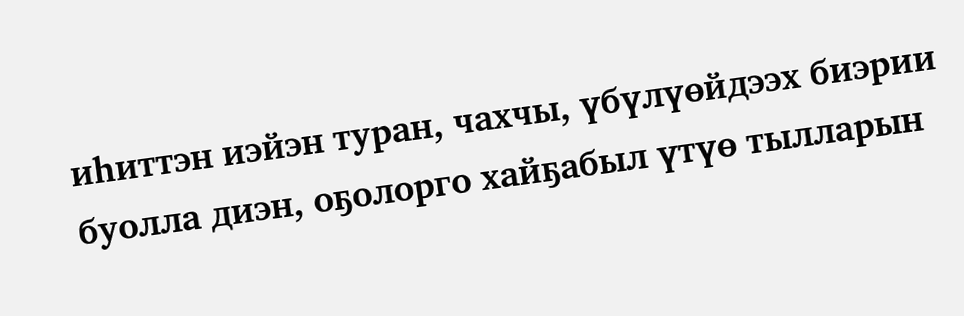иһиттэн иэйэн туран, чахчы, үбүлүөйдээх биэрии буолла диэн, оҕолорго хайҕабыл үтүө тылларын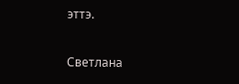эттэ.

Светлана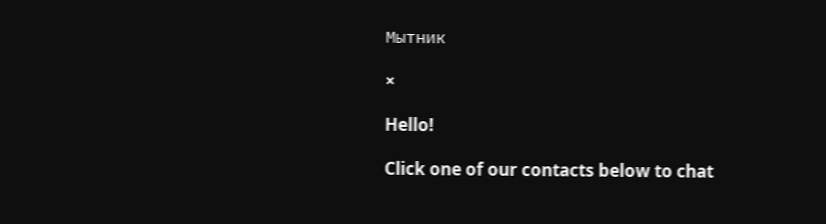Мытник

×

Hello!

Click one of our contacts below to chat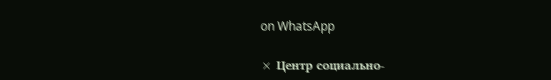on WhatsApp

× Центр социально-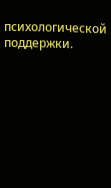психологической поддержки.